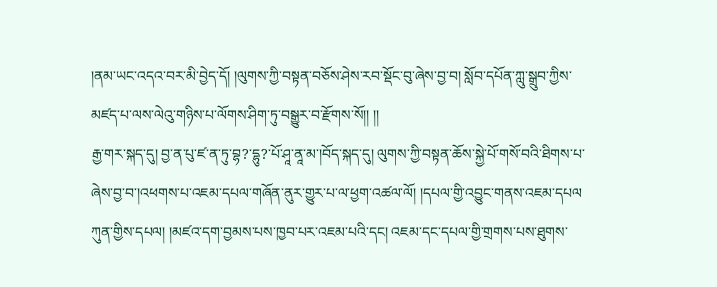།ནམ་ཡང་འདའ་བར་མི་བྱེད་དོ། །ལུགས་ཀྱི་བསྟན་བཅོས་ཤེས་རབ་སྡོང་བུ་ཞེས་བྱ་བ། སློབ་དཔོན་ཀླུ་སྒྲུབ་ཀྱིས་མཛད་པ་ལས་ལེའུ་གཉིས་པ་ལོགས་ཤིག་ཏུ་བསྒྱུར་བ་རྫོགས་སོ།། །།
རྒྱ་གར་སྐད་དུ། བྱ་ན་པུ་ཛ་ན་ཏུ་བྷ?་དྷུ?་པོ་ཤཱ་ནཱ་མ་།བོད་སྐད་དུ། ལུགས་ཀྱི་བསྟན་ཆོས་སྐྱེ་པོ་གསོ་བའི་ཐིགས་པ་ཞེས་བྱ་བ་།འཕགས་པ་འཇམ་དཔལ་གཞོན་ནུར་གྱུར་པ་ལ་ཕྱག་འཚལ་ལོ། །དཔལ་གྱི་འབྱུང་གནས་འཇམ་དཔལ
ཀུན་གྱིས་དཔལ། །མཛའ་དག་བྱམས་པས་ཁྱབ་པར་འཇམ་པའི་དང། འཇམ་དང་དཔལ་གྱི་གྲགས་པས་ཐུགས་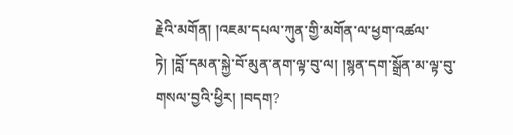རྗེའི་མགོན། །འཇམ་དཔལ་ཀུན་གྱི་མགོན་ལ་ཕྱག་འཚལ་ཏེ། །བློ་དམན་སྐྱེ་བོ་མུན་ནག་ལྟ་བུ་ལ། །སྙན་དག་སྒྲོན་མ་ལྟ་བུ་གསལ་བྱའི་ཕྱིར། །བདག?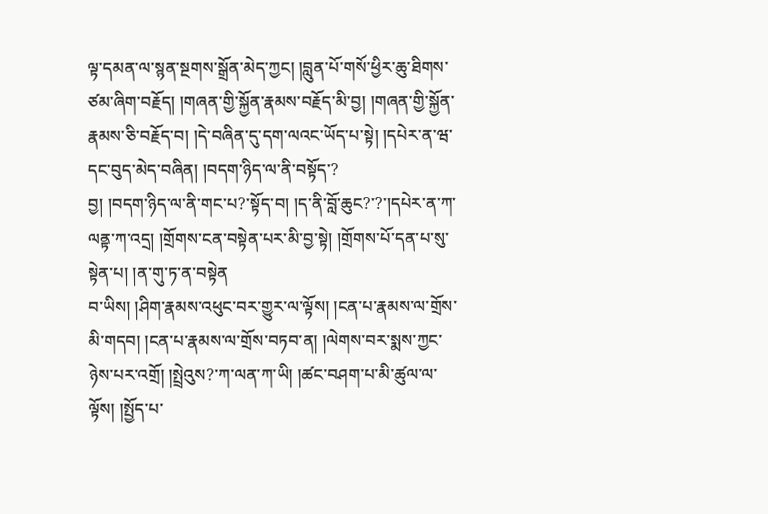ལྟ་དམན་ལ་སྙན་སྔགས་སྒྲོན་མེད་ཀྱང། །བླུན་པོ་གསོ་ཕྱིར་ཆུ་ཐིགས་ཙམ་ཞིག་བརྗོད། །གཞན་གྱི་སྐྱོན་རྣམས་བརྗོད་མི་བྱ། །གཞན་གྱི་སྐྱོན་རྣམས་ཅི་བརྗོད་བ། །དེ་བཞིན་དུ་དག་ལའང་ཡོད་པ་སྟེ། །དཔེར་ན་ཝ་དང་བུད་མེད་བཞིན། །བདག་ཉིད་ལ་ནི་བསྟོད་?
བྱ། །བདག་ཉིད་ལ་ནི་གང་པ?་སྟོད་བ། །ད་ནི་བློ་ཆུང?་?་།དཔེར་ན་ཀ་ལནྟ་ཀ་འདྲ། །གྲོགས་ངན་བསྟེན་པར་མི་བྱ་སྟེ། །གྲོགས་པོ་དན་པ་སུ་སྟེན་པ། །ན་གུ་ཏ་ན་བསྟེན
བ་ཡིས། །ཤིག་རྣམས་འཕུང་བར་གྱུར་ལ་ལྟོས། །ངན་པ་རྣམས་ལ་གྲོས་མི་གདབ། །ངན་པ་རྣམས་ལ་གྲོས་བཏབ་ན། །ལེགས་བར་སྨས་ཀྱང་ཉེས་པར་འགྲོ། །སྤྲེའུས?་ཀ་ལན་ཀ་ཡི། །ཚང་བཤག་པ་མི་ཚུལ་ལ་ལྟོས། །སྤྱོད་པ་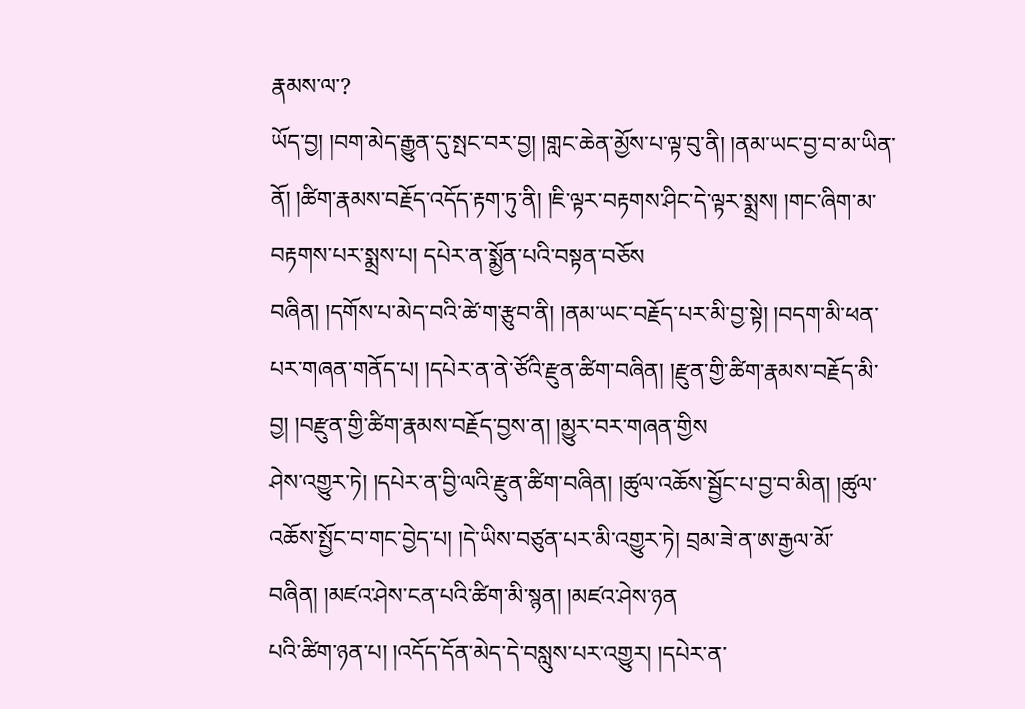རྣམས་ལ་?
ཡོད་བྱ། །བག་མེད་རྒྱུན་དུ་སྤང་བར་བྱ། །གླང་ཆེན་མྱོས་པ་ལྟ་བུ་ནི། །ནམ་ཡང་བྱ་བ་མ་ཡིན་ནོ། །ཚིག་རྣམས་བརྗོད་འདོད་རྟག་ཏུ་ནི། །ཇི་ལྟར་བརྟགས་ཤིང་དེ་ལྟར་སྨྲས། །གང་ཞིག་མ་བརྟགས་པར་སྨྲས་པ། དཔེར་ན་སྨྱོན་པའི་བསྟན་བཅོས
བཞིན། །དགོས་པ་མེད་བའི་ཚེ་ག་རྩུབ་ནི། །ནམ་ཡང་བརྗོད་པར་མི་བྱ་སྟེ། །བདག་མི་ཕན་པར་གཞན་གནོད་པ། །དཔེར་ན་ནེ་ཙོའི་རྫུན་ཚིག་བཞིན། །རྫུན་གྱི་ཚིག་རྣམས་བརྗོད་མི་བྱ། །བརྫུན་གྱི་ཚིག་རྣམས་བརྗོད་བྱས་ན། །མྱུར་བར་གཞན་གྱིས
ཤེས་འགྱུར་ཏེ། །དཔེར་ན་བྱི་ལའི་རྫུན་ཚིག་བཞིན། །ཚུལ་འཆོས་སྦྱོང་པ་བྱ་བ་མིན། །ཚུལ་འཆོས་སྤྱོང་བ་གང་བྱེད་པ། །དེ་ཡིས་བཙུན་པར་མི་འགྱུར་ཏེ། བྲམ་ཟེ་ན་ཨ་རྒྱལ་མོ་བཞིན། །མཛའ་ཤེས་ངན་པའི་ཚིག་མི་སྙན། །མཛའ་ཤེས་ཉན
པའི་ཚིག་ཉན་པ། །འདོད་དོན་མེད་དེ་བསླུས་པར་འགྱུར། །དཔེར་ན་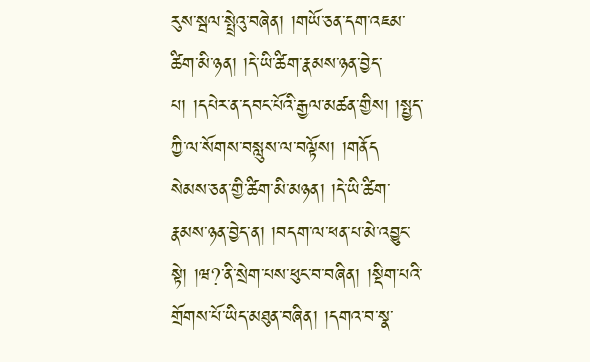རུས་སྦལ་སྤྲེའུ་བཞེན། །གཡོ་ཅན་དག་འཇམ་ཚིག་མི་ཉན། །དེ་ཡི་ཚིག་རྣམས་ཉན་བྱེད་པ། །དཔེར་ན་དབང་པོའི་རྒྱལ་མཚན་གྱིས། །སྤྱད་ཀྱི་ལ་སོགས་བསླུས་ལ་བལྟོས། །གནོད
སེམས་ཅན་གྱི་ཚིག་མི་མཉན། །དེ་ཡི་ཚིག་རྣམས་ཉན་བྱེད་ན། །བདག་ལ་ཕན་པ་མེ་འབྱུང་སྟེ། །ཝ?་ནི་སྲེག་པས་ཕུང་བ་བཞིན། །སྡིག་པའི་གྲོགས་པོ་ཡིད་མཐུན་བཞིན། །དགའ་བ་སྣ་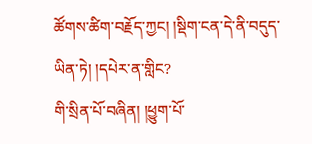ཚོགས་ཚིག་བརྗོད་ཀྱང། །སྡིག་ངན་དེ་ནི་བདུད་ཡིན་ཏེ། །དཔེར་ན་གླིང?
གི་སྲིན་པོ་བཞིན། །ཕྱུག་པོ་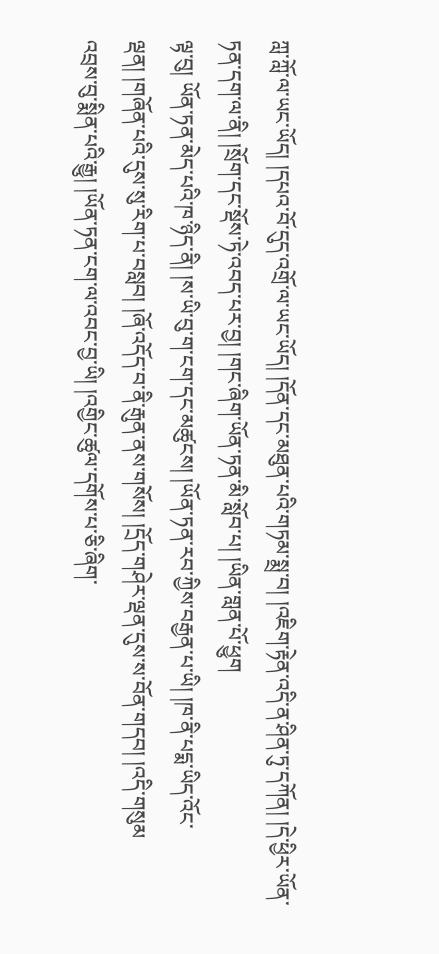ཀླ་ཀློ་ལ་ཡང་ཡོད། །དཔའ་བོ་དུད་འགྲོ་ལ་ཡང་ཡོད། །དོན་དང་མཐུན་པའི་གཏམ་སྨྲ་བ། །འཇིག་རྟེན་འདི་ན་ཤིན་ཏུ་དཀོན། །དེ་ཕྱིར་ཡོན་ཏན་དག་ལ་ནི། །སྲོག་དང་སྡོས་ཏེ་འབད་པར་བྱ། །གང་ཞིག་ཡོན་ཏན་མི་སློབ་པ། །ཡིན་གླན་པོ་ཕྱུག
ལྟ་བུ། ཡོན་ཏན་མེད་པའི་ཁ་ཉིད་ནི། །ས་ཡི་བུ་ག་ངག་དང་མཚུངས། །ཡོན་ཏན་རབ་ཀྱིས་བརྒྱན་པ་ཡི། །ཁ་ནི་པདྨ་ཡིད་འོང་ལྡན། །གཞོན་པའི་དུས་སུ་རིག་པ་བསླབ། །ཞོ་འདོད་བ་ནི་རྒུན་ནས་གསོས། །དྲོད་གཤེར་ལྡན་དུས་ས་བོན་གདབ། །འདི་གསུམ
འབྲས་བུ་སྨིན་པའི་རྒྱུ། །ཡོན་ཏན་ངག་ལ་འབང་བྱ་ཡི། །འགྱིང་ཚུལ་དགོས་པ་ཅི་ཞིག་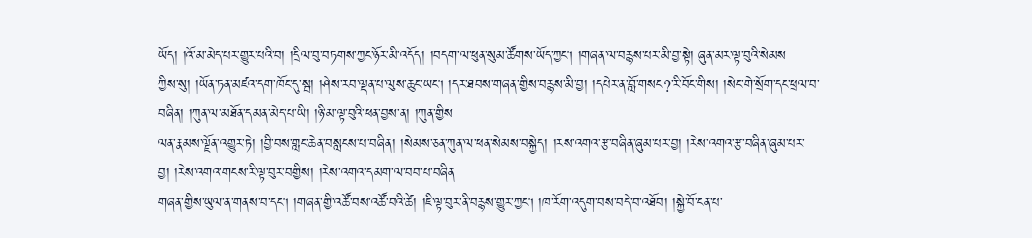ཡོད། །འོ་མ་མེད་པར་གྱུར་པའི་བ། །དྲིལ་བུ་བཏགས་ཀྱང་ཉོར་མི་འདོད། །བདག་ལ་ཕུན་སུམ་ཚོགས་ཡོད་ཀྱང། །གཞན་ལ་བརྙས་པར་མི་བྱ་སྟེ། ཞུན་མར་ལྟ་བུའི་སེམས
ཀྱིས་སུ། །ཡོན་ཏན་མཛའ་དག་ཁོང་དུ་སྦ། །ཤེས་རབ་ལྡན་པ་ལུས་ཆུང་ཡང། །དར་ཐབས་གཞན་གྱིས་བརྙས་མི་བྱ། །དཔེར་ན་བློ་གསང?་རི་བོང་གིས། །སེང་གེ་སྲོག་དང་ཕྲལ་བ་བཞིན། །ཀུན་ལ་མཐོན་དམན་མེད་པ་ཡི། །ཉི་མ་ལྟ་བུའི་ཕན་བྱས་ན། །ཀུན་གྱིས
ལན་རྣམས་ལྗོན་འགྱུར་ཏེ། །བྱི་བས་གླང་ཆེན་བསླངས་པ་བཞིན། །སེམས་ཅན་ཀུན་ལ་ཕན་སེམས་བསྐྱེད། །རས་འགའ་རྩ་བཞིན་ཞུམ་པར་བྱ། །རེས་འགའ་རྩ་བཞིན་ཞུམ་པར་བྱ། །རེས་འགའ་གངས་རི་ལྟ་བུར་བགྱིས། །རེས་འགའ་དམག་ལ་བབ་པ་བཞིན
གཞན་གྱིས་ཡུལ་ན་གནས་བ་དང། །གཞན་གྱི་འཚོ་བས་འཚོ་བའི་ཚེ། །ཇི་ལྟ་བུར་ནི་བརྙས་གྱུར་ཀྱང། །ཁ་རོག་འདུག་བས་བདེ་བ་འཐོབ། །སྐྱེ་བོ་ངན་པ་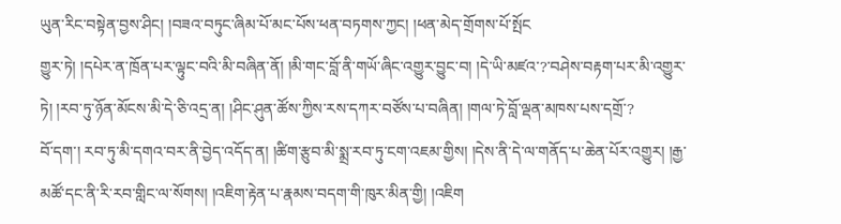ཡུན་རིང་བསྟེན་བྱས་ཤིང། །བཟའ་བཏུང་ཞིམ་པོ་མང་པོས་ཕན་བཏགས་ཀྱང། །ཕན་མེད་གྲོགས་པོ་སྤོང
གྱུར་ཏེ། །དཔེར་ན་ཁྲོན་པར་ལྟུང་བའི་མི་བཞིན་ནོ། །མི་གང་བློ་ནི་གཡོ་ཞིང་འགྱུར་བྱུང་བ། །དེ་ཡི་མཛའ་?་བཤེས་བརྟག་པར་མི་འགྱུར་ཏེ། །རབ་ཏུ་ཉོན་མོངས་མི་དེ་ཅི་འདྲ་ན། །ཤིང་ཤུན་ཚོས་ཀྱིས་རས་དཀར་བཙོས་པ་བཞིན། །གལ་ཏེ་བློ་ལྡན་མཁས་པས་དགྲོ་?
བོ་དག་། རབ་ཏུ་མི་དགའ་བར་ནི་བྱེད་འདོད་ན། །ཚིག་རྩུབ་མི་སྨྲ་རབ་ཏུ་ངག་འཇམ་གྱིས། །དེས་ནི་དེ་ལ་གནོད་པ་ཆེན་པོར་འགྱུར། །རྒྱ་མཚོ་དང་ནི་རི་རབ་གླིང་ལ་སོགས། །འཇིག་རྟེན་པ་རྣམས་བདག་གི་ཁུར་མིན་གྱི། །འཇིག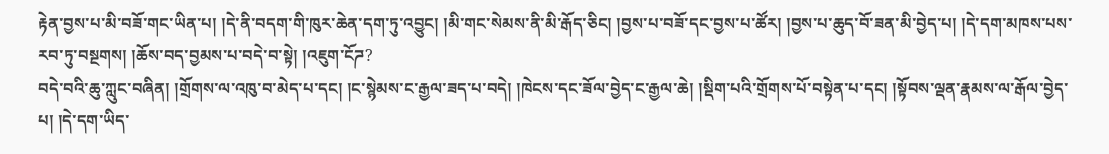རྟེན་བྱས་པ་མི་བཟོ་གང་ཡིན་པ། །དེ་ནི་བདག་གི་ཁུར་ཆེན་དག་ཏུ་འབྱུང། །མི་གང་སེམས་ནི་མི་རྒོད་ཅིང། །བྱས་པ་བཟོ་དང་བྱས་པ་ཚོར། །བྱས་པ་ཆུད་བོ་ཟན་མི་བྱེད་པ། །དེ་དག་མཁས་པས་རབ་ཏུ་བསྔགས། །ཆོས་བད་བྱམས་པ་བདེ་བ་སྟེ། །འཇུག་ངོཌ?
བདེ་བའི་ཆུ་ཀླུང་བཞིན། །གྲོགས་ལ་འཁུ་བ་མེད་པ་དང། །ང་སྙེམས་ང་རྒྱལ་ཟད་པ་བདེ། །ཁེངས་དང་ཟོལ་བྱེད་ང་རྒྱལ་ཆེ། །སྡིག་པའི་གྲོགས་པོ་བསྟེན་པ་དང། །སྟོབས་ལྡན་རྣམས་ལ་རྒོལ་བྱེད་པ། །དེ་དག་ཡིད་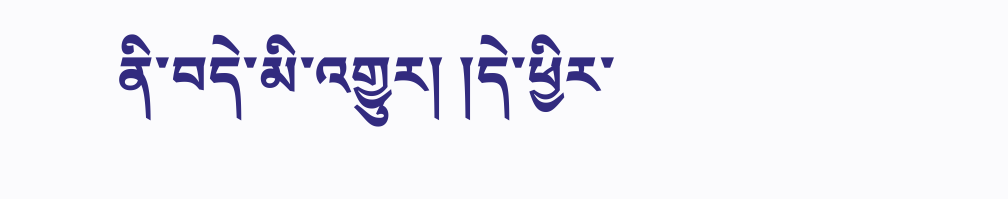ནི་བདེ་མི་འགྱུར། །དེ་ཕྱིར་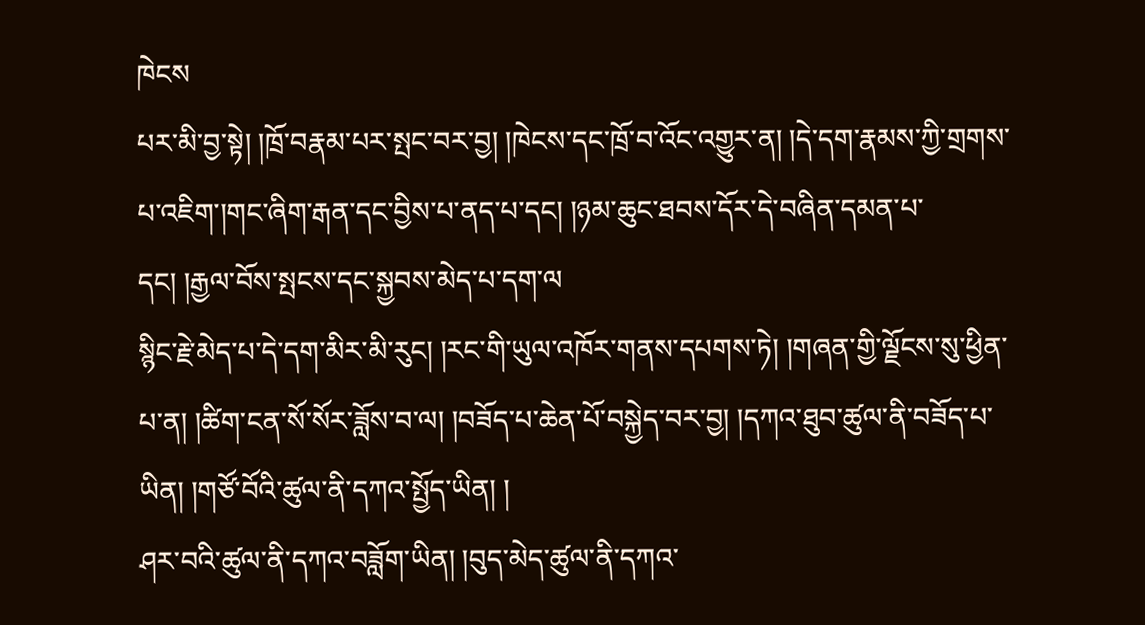ཁེངས
པར་མི་བྱ་སྟེ། །ཁྲོ་བརྣམ་པར་སྤང་བར་བྱ། །ཁེངས་དང་ཁྲོ་བ་འོང་འགྱུར་ན། །དེ་དག་རྣམས་ཀྱི་གྲགས་པ་འཇིག་།གང་ཞིག་རྒན་དང་བྱིས་པ་ནད་པ་དང། །ཉམ་ཆུང་ཐབས་དོར་དེ་བཞིན་དམན་པ་དང། །རྒྱལ་བོས་སྤངས་དང་སྐྱབས་མེད་པ་དག་ལ
སྙིང་རྗེ་མེད་པ་དེ་དག་མིར་མི་རུང། །རང་གི་ཡུལ་འཁོར་གནས་དཔགས་ཏེ། །གཞན་གྱི་ལྗོངས་སུ་ཕྱིན་པ་ན། །ཚིག་ངན་སོ་སོར་ཟློས་བ་ལ། །བཟོད་པ་ཆེན་པོ་བསྐྱེད་བར་བྱ། །དཀའ་ཐུབ་ཚུལ་ནི་བཟོད་པ་ཡིན། །གཙོ་བོའི་ཚུལ་ནི་དཀའ་སྤྱོད་ཡིན། །
ཤར་བའི་ཚུལ་ནི་དཀའ་བཟློག་ཡིན། །བུད་མེད་ཚུལ་ནི་དཀའ་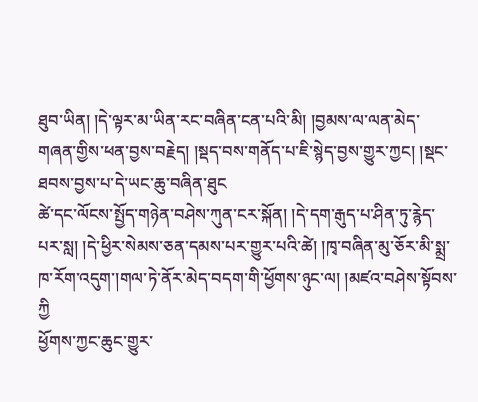ཐུབ་ཡིན། །དེ་ལྟར་མ་ཡིན་རང་བཞིན་ངན་པའི་མི། །བྱམས་ལ་ལན་མེད་གཞན་གྱིས་ཕན་བྱས་བརྗེད། །སྡད་བས་གནོད་པ་ཇི་སྙེད་བྱས་གྱུར་ཀྱང། །སྡང་ཐབས་བྱས་པ་དེ་ཡང་ཆུ་བཞིན་ཐུང
ཚེ་དང་ལོངས་སྤྱོད་གཉེན་བཤེས་ཀུན་ངར་སྐོན། །དེ་དག་རྒུད་པ་ཤིན་ཏུ་རྙེད་པར་སླ། །དེ་ཕྱིར་སེམས་ཅན་དམས་པར་གྱུར་པའི་ཚེ། །ཁྭ་བཞིན་མུ་ཅོར་མི་སྨྲ་ཁ་རོག་འདུག་།གལ་ཏེ་ནོར་མེད་བདག་གི་ཕྱོགས་ཉུང་ལ། །མཛའ་བཤེས་སྟོབས་ཀྱི
ཕྱོགས་ཀྱང་ཆུང་གྱུར་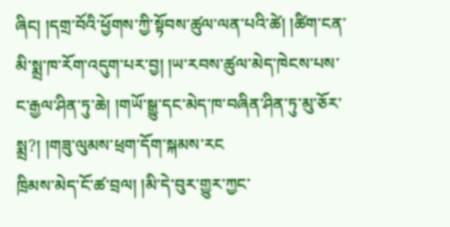ཞིང། །དགྲ་བོའི་ཕྱོགས་ཀྱི་སྟོབས་ཚུལ་ལན་པའི་ཚེ། །ཚིག་ངན་མི་སྨྲ་ཁ་རོག་འདུག་པར་བྱ། །ཡ་རབས་ཚུལ་མེད་ཁེངས་པས་ང་རྒྱལ་ཤིན་ཏུ་ཆེ། །གཡོ་སྒྱུ་དང་མེད་ཁ་བཞིན་ཤིན་ཏུ་མུ་ཅོར་སྨྲ?། །གཟུ་ལུམས་ཕྲག་དོག་སྐམས་རང
ཁྲིམས་མེད་ངོ་ཚ་བྲལ། །མི་དེ་བུར་གྱུར་ཀྱང་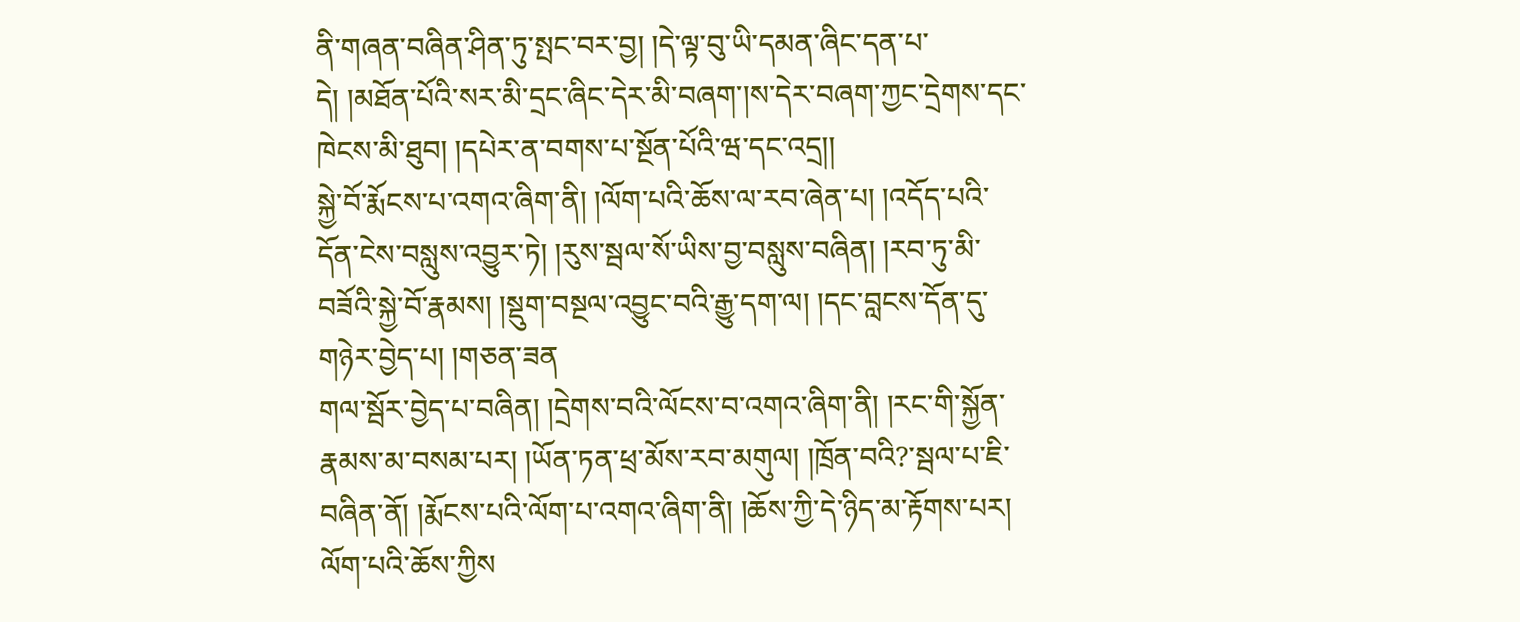ནི་གཞན་བཞིན་ཤིན་ཏུ་སྤང་བར་བྱ། །དེ་ལྟ་བུ་ཡི་དམན་ཞིང་དན་པ་དེ། །མཐོན་པོའི་སར་མི་དྲང་ཞིང་དེར་མི་བཞག་།ས་དེར་བཞག་ཀྱང་དྲེགས་དང་ཁེངས་མི་ཐུབ། །དཔེར་ན་བགས་པ་སྔོན་པོའི་ཝ་དང་འདྲ།།
སྐྱེ་བོ་རྨོངས་པ་འགའ་ཞིག་ནི། །ལོག་པའི་ཆོས་ལ་རབ་ཞེན་པ། །འདོད་པའི་དོན་ངེས་བསླུས་འབྱུར་ཏེ། །རུས་སྦལ་སོ་ཡིས་བྱ་བསླུས་བཞིན། །རབ་ཏུ་མི་བཟོའི་སྐྱེ་བོ་རྣམས། །སྡུག་བསྔལ་འབྱུང་བའི་རྒྱུ་དག་ལ། །དང་བླངས་དོན་དུ་གཉེར་བྱེད་པ། །གཅན་ཟན
གལ་སྦོར་བྱེད་པ་བཞིན། །དྲེགས་བའི་ལོངས་བ་འགའ་ཞིག་ནི། །རང་གི་སྐྱོན་རྣམས་མ་བསམ་པར། །ཡོན་ཏན་ཕྲ་མོས་རབ་མགུལ། །ཁྲོན་བའི?་སྦལ་པ་ཇི་བཞིན་ནོ། །རྨོངས་པའི་ལོག་པ་འགའ་ཞིག་ནི། །ཆོས་ཀྱི་དེ་ཉིད་མ་རྟོགས་པར། ལོག་པའི་ཆོས་ཀྱིས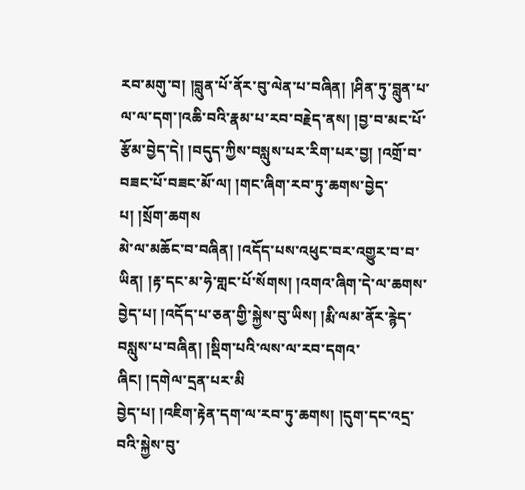རབ་མགུ་བ། །བླུན་པོ་ནོར་བུ་ལེན་པ་བཞིན། །ཤིན་ཏུ་བླུན་པ་ལ་ལ་དག་།འཆི་བའི་རྣམ་པ་རབ་བརྗེད་ནས། །བྱ་བ་མང་པོ་རྩོམ་བྱེད་དེ། །བདུད་ཀྱིས་བསླུས་པར་རིག་པར་བྱ། །འགྲོ་བ་བཟང་པོ་བཟང་མོ་ལ། །གང་ཞིག་རབ་ཏུ་ཆགས་བྱེད་པ། །སྲོག་ཆགས
མེ་ལ་མཆོང་བ་བཞིན། །འདོད་པས་འཕུང་བར་འགྱུར་བ་བ་ཡིན། །རྟ་དང་མ་ཧེ་གླང་པོ་སོགས། །འགའ་ཞིག་དེ་ལ་ཆགས་བྱེད་པ། །འདོད་པ་ཅན་གྱི་སྐྱེས་བུ་ཡིས། །རྨི་ལམ་ནོར་རྙེད་བསླུས་པ་བཞིན། །སྡིག་པའི་ལས་ལ་རབ་དགའ་ཞིང། །དགེལ་དྲན་པར་མི
བྱེད་པ། །འཇིག་རྟེན་དག་ལ་རབ་ཏུ་ཆགས། །དུག་དང་འདྲ་བའི་སྐྱེས་བུ་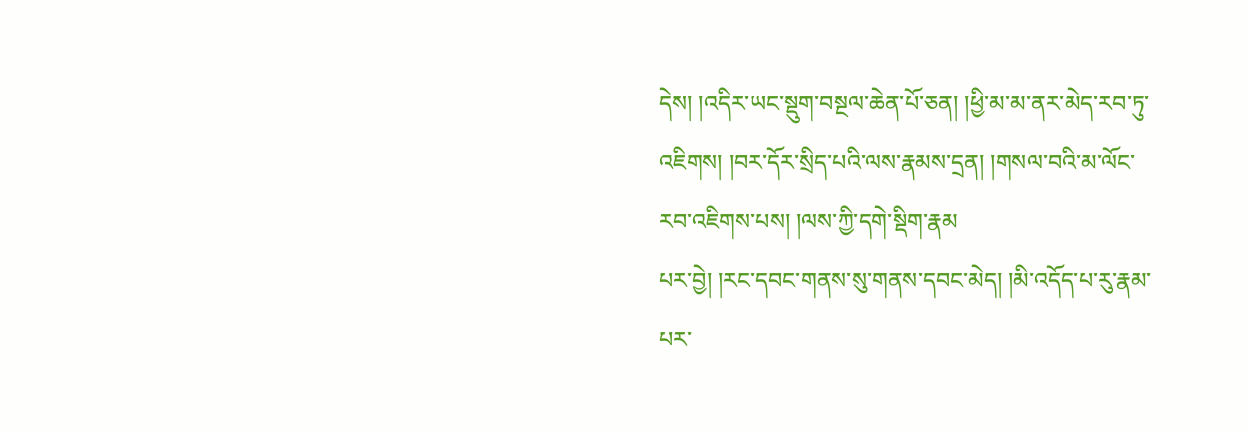དེས། །འདིར་ཡང་སྡུག་བསྔལ་ཆེན་པོ་ཅན། །ཕྱི་མ་མ་ནར་མེད་རབ་ཏུ་འཇིགས། །བར་དོར་སྲིད་པའི་ལས་རྣམས་དྲན། །གསལ་བའི་མ་ལོང་རབ་འཇིགས་པས། །ལས་ཀྱི་དགེ་སྡིག་རྣམ
པར་བྱེ། །རང་དབང་གནས་སུ་གནས་དབང་མེད། །མི་འདོད་པ་རུ་རྣམ་པར་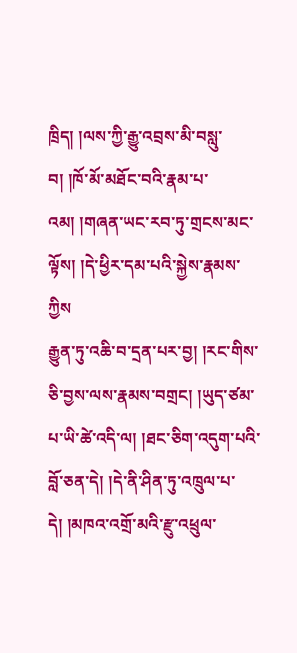ཁྲིད། །ལས་ཀྱི་རྒྱུ་འབྲས་མི་བསླུ་བ། །ཁོ་མོ་མཐོང་བའི་རྣམ་པ་འམ། །གཞན་ཡང་རབ་ཏུ་གྲངས་མང་ལྟོས། །དེ་ཕྱིར་དམ་པའི་སྐྱེས་རྣམས་ཀྱིས
རྒྱུན་ཏུ་འཆི་བ་དྲན་པར་བྱ། །རང་གིས་ཅི་བྱས་ལས་རྣམས་བགྲང། །ཡུད་ཙམ་པ་ཡི་ཚེ་འདི་ལ། །ཐང་ཅིག་འདུག་པའི་བློ་ཅན་དེ། །དེ་ནི་ཤིན་ཏུ་འཁྲུལ་པ་དེ། །མཁའ་འགྲོ་མའི་རྫུ་འཕྲུལ་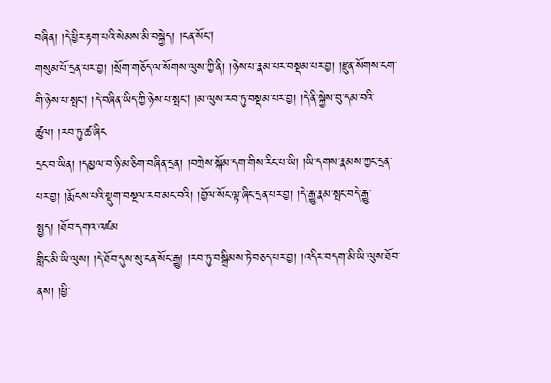བཞིན། །དེ་ཕྱིར་རྟག་པའི་སེམས་མི་བསྐྱེད། །ངན་སོང།
གསུམ་པོ་དྲན་པར་བྱ། །སྲོག་གཅོད་ལ་སོགས་ལུས་ཀྱི་ནི། །ཉེས་པ་རྣམ་པར་བསྡམ་པར་བྱ། །རྫུན་སོགས་ངག་གི་ཉེས་པ་སྤང། །དེ་བཞིན་ཡིད་ཀྱི་ཉེས་པ་སྤང། །མ་ལུས་རབ་ཏུ་བསྡམ་པར་བྱ། །དེ་ནི་སྐྱེས་བུ་དམ་བའི་ཚུལ། །རབ་ཏུ་ཚ་ཞིང
དྲང་བ་ཡིན། །དམྱལ་བ་ཉི་མ་ཅིག་བཞིན་དྲན། །བཀྲེས་སྐོམ་དག་གིས་རིང་པ་ཡི། །ཡི་དགས་རྣམས་ཀྱང་དྲན་པར་བྱ། །རྨོངས་པའི་སྡུག་བསྔལ་རབ་མང་བའི། །བྱོལ་སོང་ལྟ་ཞིང་དྲན་པར་བྱ། །དེ་རྒྱུ་རྣམ་སྤང་བདེ་རྒྱུ་སྤྱད། །ཐོབ་དགའ་འཛམ
གླིང་མི་ཡི་ལུས། །དེ་ཐོབ་དུས་སུ་ངན་སོང་རྒྱུ། །རབ་ཏུ་བསྒྲིམས་ཏེ་བཅད་པར་བྱ། །འདིར་བདག་མི་ཡི་ལུས་ཐོབ་ནས། །ཕྱི་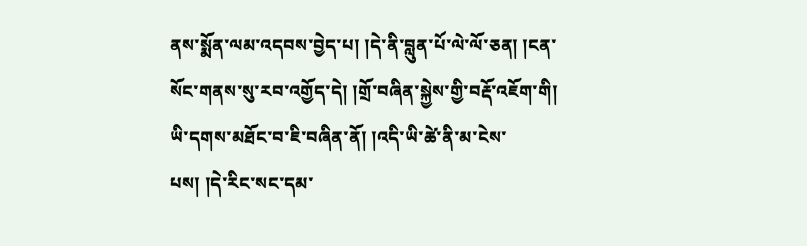ནས་སྨོན་ལམ་འདབས་བྱེད་པ། །དེ་ནི་བླུན་པོ་ལེ་ལོ་ཅན། །ངན་སོང་གནས་སུ་རབ་འགྱོད་དེ། །གྲོ་བཞིན་སྐྱེས་གྱི་བརྡོ་འཇོག་གི།
ཡི་དགས་མཐོང་བ་ཇི་བཞིན་ནོ། །འདི་ཡི་ཚེ་ནི་མ་ངེས་པས། །དེ་རིང་སང་དམ་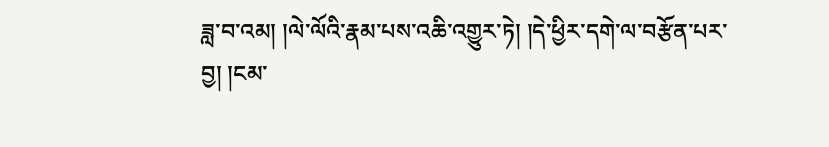ཟླ་བ་འམ། །ལེ་ལོའི་རྣམ་པས་འཆི་འགྱུར་ཏེ། །དེ་ཕྱིར་དགེ་ལ་བརྩོན་པར་བྱ། །ངམ་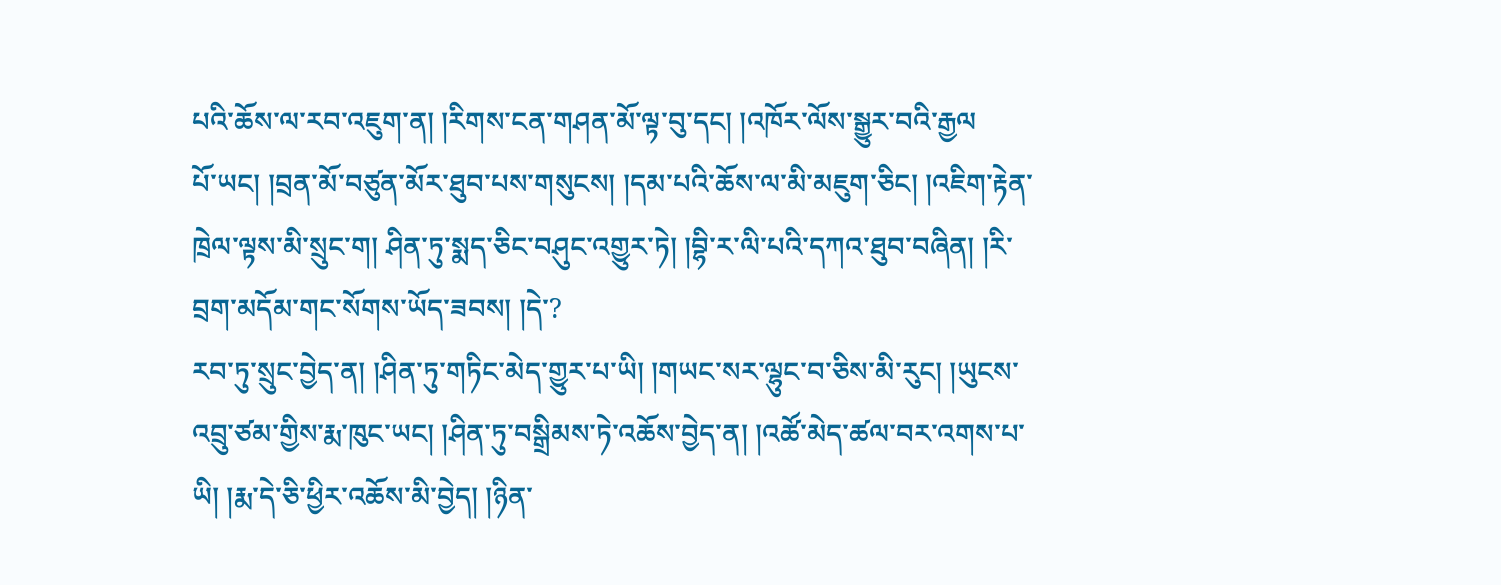པའི་ཆོས་ལ་རབ་འཇུག་ན། །རིགས་ངན་གཤན་མོ་ལྟ་བུ་དང། །འཁོར་ལོས་སྒྱུར་བའི་རྒྱལ
པོ་ཡང། །བྲན་མོ་བཙུན་མོར་ཐུབ་པས་གསུངས། །དམ་པའི་ཆོས་ལ་མི་མཇུག་ཅིང། །འཇིག་རྟེན་ཁྲེལ་ལྟས་མི་སྲུང་ག། ཤིན་ཏུ་སྨད་ཅིང་བཤུང་འགྱུར་ཏེ། །བྷི་ར་ལི་པའི་དཀའ་ཐུབ་བཞིན། །རི་བྲག་མདོམ་གང་སོགས་ཡོད་ཟབས། །དེ་?
རབ་ཏུ་སྲུང་བྱེད་ན། །ཤིན་ཏུ་གཏིང་མེད་གྱུར་པ་ཡི། །གཡང་སར་ལྷུང་བ་ཅིས་མི་རུང། །ཡུངས་འབྲུ་ཙམ་གྱིས་རྨ་ཁུང་ཡང། །ཤིན་ཏུ་བསྒྲིམས་ཏེ་འཆོས་བྱེད་ན། །འཚོ་མེད་ཚལ་བར་འགས་པ་ཡི། །རྨ་དེ་ཅི་ཕྱིར་འཆོས་མི་བྱེད། །ཉིན་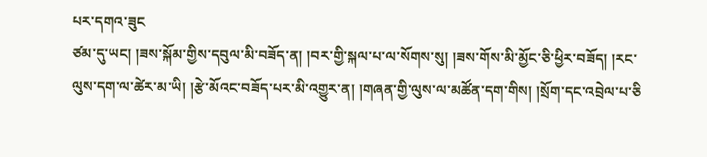པར་དགའ་ཟུང
ཙམ་དུ་ཡང། །ཟས་སྐོམ་གྱིས་དབུལ་མི་བཟོད་ན། །བར་གྱི་སྐལ་པ་ལ་སོགས་སུ། །ཟས་གོས་མི་མྱོང་ཅི་ཕྱིར་བཟོད། །རང་ལུས་དག་ལ་ཚེར་མ་ཡི། །རྩེ་མོའང་བཟོད་པར་མི་འགྱུར་ན། །གཞན་གྱི་ལུས་ལ་མཚོན་དག་གིས། །སྲོག་དང་འབྲེལ་པ་ཅི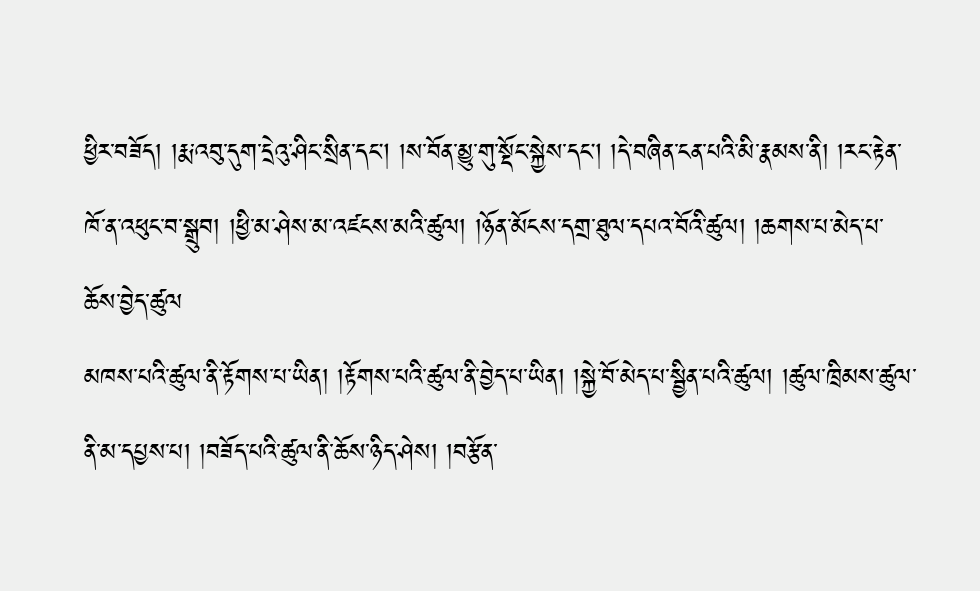ཕྱིར་བཟོད། །རྨ་འབུ་དུག་དྲེའུ་ཤིང་སྲིན་དང། །ས་བོན་མྱུ་གུ་སྡོང་སྐྱེས་དང། །དེ་བཞིན་ངན་པའི་མི་རྣམས་ནི། །རང་རྟེན་ཁོ་ན་འཕུང་བ་སྒྲུབ། །ཕྱི་མ་ཤེས་མ་འཛངས་མའི་ཚུལ། །ཉོན་མོངས་དགྲ་ཐུལ་དཔའ་བོའི་ཚུལ། །ཆགས་པ་མེད་པ་ཆོས་བྱེད་ཚུལ
མཁས་པའི་ཚུལ་ནི་རྟོགས་པ་ཡིན། །རྟོགས་པའི་ཚུལ་ནི་བྱེད་པ་ཡིན། །སྐྱེ་བོ་མེད་པ་སྦྱིན་པའི་ཚུལ། །ཚུལ་ཁྲིམས་ཚུལ་ནི་མ་དཔྱས་པ། །བཟོད་པའི་ཚུལ་ནི་ཆོས་ཉིད་ཤེས། །བརྩོན་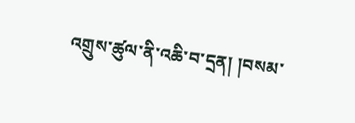འགྲུས་ཚུལ་ནི་འཆི་བ་དྲན། །བསམ་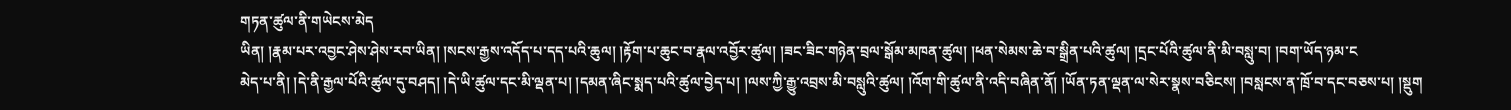གཏན་ཚུལ་ནི་གཡེངས་མེད
ཡིན། །རྣམ་པར་འབྱང་ཤེས་ཤེས་རབ་ཡིན། །སངས་རྒྱས་འདོད་པ་དད་པའི་ཆུལ། །རྟོག་པ་ཆུང་བ་རྣལ་འབྱོར་ཚུལ། །ཟང་ཟིང་གཉེན་བྲལ་སྒོམ་མཁན་ཚུལ། །ཕན་སེམས་ཆེ་བ་སྒྲིན་པའི་ཚུལ། །དྲང་པོའི་ཚུལ་ནི་མི་བསླུ་བ། །བག་ཡོད་ཉམ་ང
མེད་པ་ནི། །དེ་ནི་རྒྱལ་པོའི་ཚུལ་དུ་བཤད། །དེ་ཡི་ཚུལ་དང་མི་ལྡན་པ། །དམན་ཞིང་སྨད་པའི་ཚུལ་བྱེད་པ། །ལས་ཀྱི་རྒྱུ་འབྲས་མི་བསླུའི་ཚུལ། །འོག་གི་ཚུལ་ནི་འདི་བཞིན་ནོ། །ཡོན་ཏན་ལྡན་ལ་སེར་སྣས་བཅིངས། །བསླངས་ན་ཁྲོ་བ་དང་བཅས་པ། །སྡུག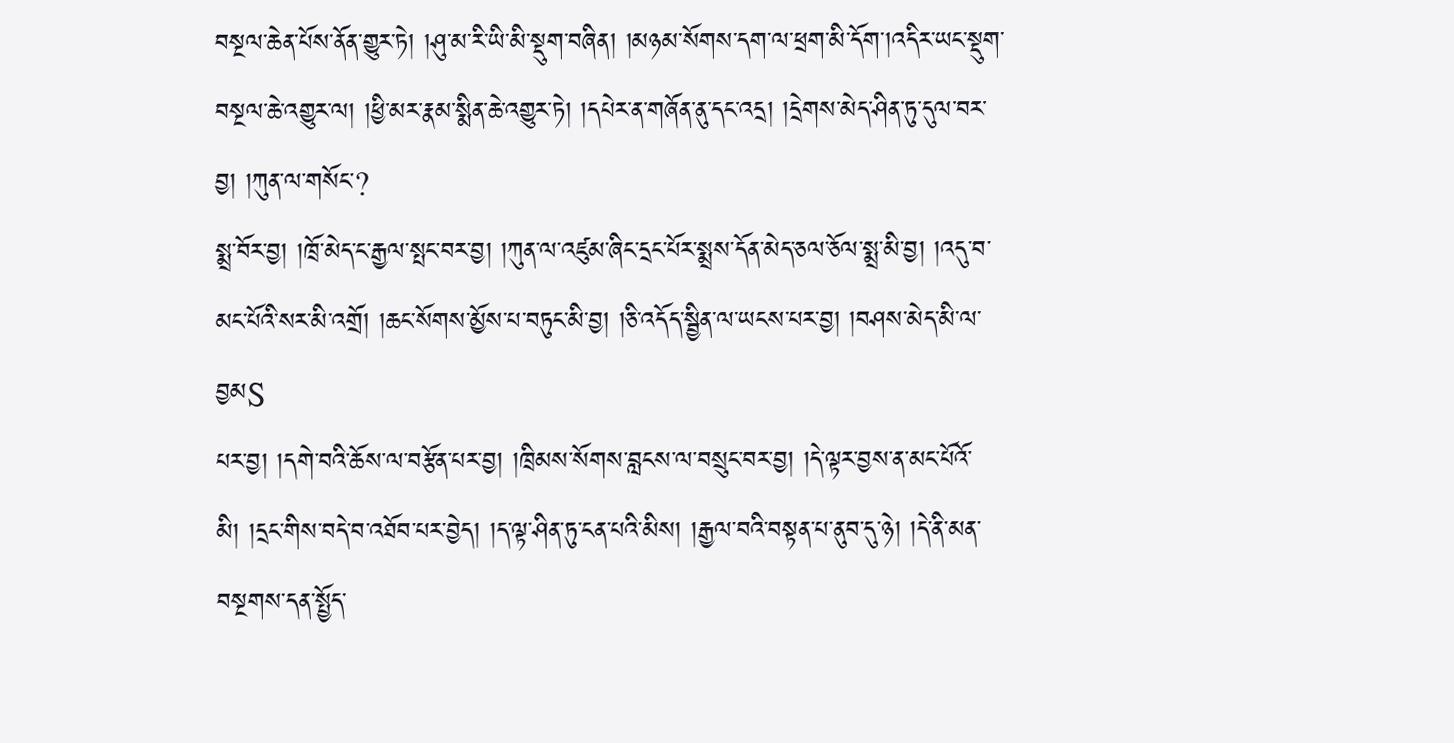བསྔལ་ཆེན་པོས་ནོན་གྱུར་ཏེ། །ཤུ་མ་རི་ཡི་མི་སྡུག་བཞིན། །མཉམ་སོགས་དག་ལ་ཕྲག་མི་དོག་།འདིར་ཡང་སྡུག་བསྔལ་ཆེ་འགྱུར་ལ། །ཕྱི་མར་རྣམ་སྨིན་ཆེ་འགྱུར་ཏེ། །དཔེར་ན་གཞོན་ནུ་དང་འདྲ། །དྲེགས་མེད་ཤིན་ཏུ་དུལ་བར་བྱ། །ཀུན་ལ་གསོང་?
སྨྲ་བོར་བྱ། །ཁྲོ་མེད་ང་རྒྱལ་སྤང་བར་བྱ། །ཀུན་ལ་འཛུམ་ཞིང་དྲང་པོར་སྨྲས་དོན་མེད་ཅལ་ཅོལ་སྨྲ་མི་བྱ། །འདུ་བ་མང་པོའི་སར་མི་འགྲོ། །ཆང་སོགས་མྱོས་པ་བཏུང་མི་བྱ། །ཅི་འདོད་སྦྱིན་ལ་ཡངས་པར་བྱ། །བཤས་མེད་མི་ལ་བྱམS
པར་བྱ། །དགེ་བའི་ཆོས་ལ་བརྩོན་པར་བྱ། །ཁྲིམས་སོགས་བླངས་ལ་བསྲུང་བར་བྱ། །དེ་ལྟར་བྱས་ན་མང་པོའོ་མི། །དྲང་གིས་བདེ་བ་འཐོབ་པར་བྱེད། །ད་ལྟ་ཤིན་ཏུ་ངན་པའི་མིས། །རྒྱལ་བའི་བསྟན་པ་ནུབ་དུ་ཉེ། །དེ་ནི་མན་བསྔགས་དན་སྤྱོད་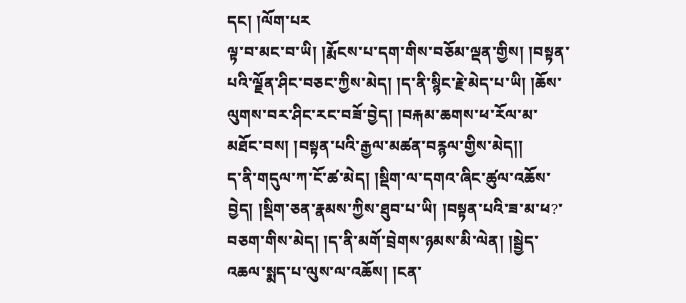དང། །ལོག་པར
ལྟ་བ་མང་བ་ཡི། །རྨོངས་པ་དག་གིས་བཅོམ་ལྡན་གྱིས། །བསྟན་པའི་ལྗོན་ཤིང་བཅང་ཀྱིས་མེད། །ད་ནི་སྙིང་རྗེ་མེད་པ་ཡི། །ཆོས་ལུགས་བར་ཤིང་རང་བཟོ་བྱེད། །བརྐམ་ཆགས་ཕ་རོལ་མ་མཐོང་བས། །བསྟན་པའི་རྒྱལ་མཚན་བརྙལ་གྱིས་མེད།།
ད་ནི་གདུལ་ཀ་ངོ་ཚ་མེད། །སྡིག་ལ་དགའ་ཞིང་ཚུལ་འཆོས་བྱེད། །སྡིག་ཅན་རྣམས་ཀྱིས་ཐུབ་པ་ཡི། །བསྟན་པའི་ཟ་མ་ཕ?་བཅག་གིས་མེད། །ད་ནི་མགོ་བྲེགས་ཉམས་མི་ལེན། །སྦྱེད་འཆལ་སྨད་པ་ལུས་ལ་འཆོས། །ངན་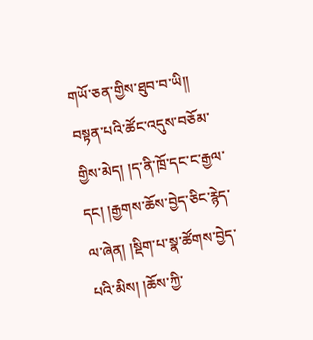གཡོ་ཅན་གྱིས་ཐུབ་བ་ཡི།།
བསྟན་པའི་ཚོང་འདུས་བཅོམ་གྱིས་མེད། །ད་ནི་ཁྲོ་དང་ང་རྒྱལ་དང། །རྒྱགས་ཆོས་བྱེད་ཅིང་རྙེད་ལ་ཞེན། །སྡིག་པ་སྣ་ཚོགས་བྱེད་པའི་མིས། །ཆོས་ཀྱི་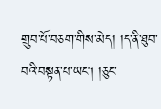གྲུབ་པོ་བཅག་གིས་མེད། །ད་ནི་ཐུབ་བའི་བསྟན་པ་ཡང། །ཅུང་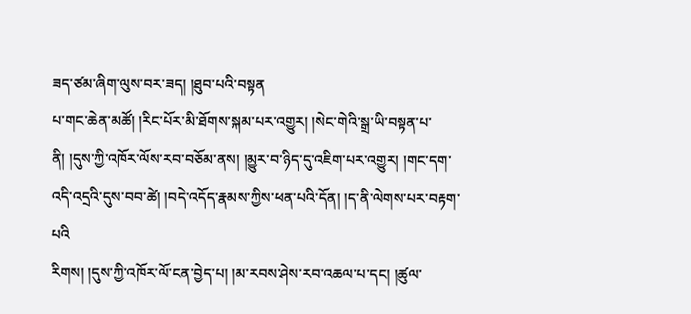ཟད་ཙམ་ཞིག་ལུས་བར་ཟད། །ཐུབ་པའི་བསྟན
པ་གང་ཆེན་མཚོ། །རིང་པོར་མི་ཐོགས་སྐམ་པར་འགྱུར། །སེང་གེའི་སྒྲ་ཡི་བསྟན་པ་ནི། །དུས་ཀྱི་འཁོར་ལོས་རབ་བཅོམ་ནས། །མྱུར་བ་ཉིད་དུ་འཇིག་པར་འགྱུར། །གང་དག་འདི་འདྲའི་དུས་བབ་ཚེ། །བདེ་འདོད་རྣམས་ཀྱིས་ཕན་པའི་དོན། །ད་ནི་ལེགས་པར་བརྟག་པའི
རིགས། །དུས་ཀྱི་འཁོར་ལོ་ངན་བྱེད་པ། །མ་རབས་ཤེས་རབ་འཆལ་པ་དང། །ཚུལ་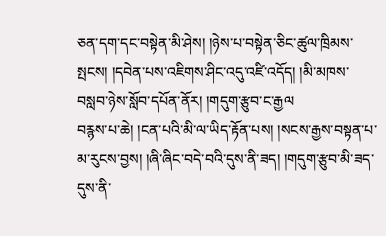ཅན་དག་དང་བསྟེན་མི་ཤེས། །ཉེས་པ་བསྟེན་ཅིང་ཚུལ་ཁྲིམས་སྤངས། །དབེན་པས་འཇིགས་ཤིང་འདུ་འཛི་འདོད། །མི་མཁས་བསླབ་ཉེས་སློབ་དཔོན་ནོར། །གདུག་རྩུབ་ང་རྒྱལ
བརྙས་པ་ཆེ། །ངན་པའི་མི་ལ་ཡིད་རྟོན་པས། །སངས་རྒྱས་བསྟན་པ་མ་རུངས་བྱས། །ཞི་ཞིང་བདེ་བའི་དུས་ནི་ཟད། །གདུག་རྩུབ་མི་ཟད་དུས་ནི་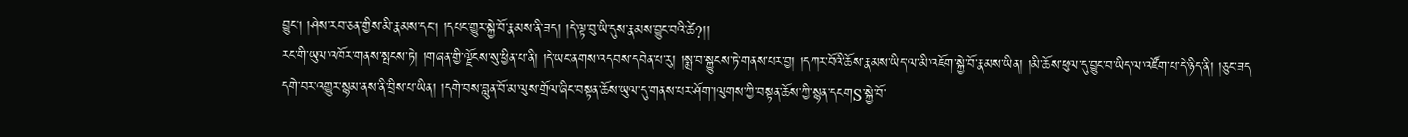བྱུང། །ཤེས་རབ་ཅན་གྱིས་མི་རྣམས་དང། །དཔང་གྱུར་སྐྱེ་བོ་རྣམས་ནི་ཟད། །དེ་ལྟ་བུ་ཡི་དུས་རྣམས་བྱུང་བའི་ཚེ?།།
རང་གི་ཡུལ་འཁོར་གནས་སྤངས་ཏེ། །གཞན་གྱི་ལྗོངས་སུ་ཕྱིན་པ་ནི། །དེ་ཡང་ནགས་འདབས་དབེན་པ་རུ། །སྨྲ་བ་སྐྱུངས་ཏེ་གནས་པར་བྱ། །དཀར་བོའི་ཆོས་རྣམས་ཡིད་ལ་མི་འཇོག་སྐྱེ་བོ་རྣམས་ཡིན། །མི་ཆོས་ཕུལ་དུ་བྱུང་བ་ཡིད་ལ་འཛོག་པ་དེ་ཉིད་ནི། །ཅུང་ཟད
དགེ་བར་འགྱུར་སྙམ་ནས་ནི་བྲིས་པ་ཡིན། །དགེ་བས་བླུན་བོ་མ་ལུས་གྲོལ་ཞིང་བསྟན་ཆོས་ཡུལ་དུ་གནས་པར་ཤོག་།ལུགས་ཀྱི་བསྟན་ཆོས་ཀྱི་སྙན་དངགS་སྐྱེ་བོ་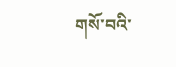གསོ་བའི་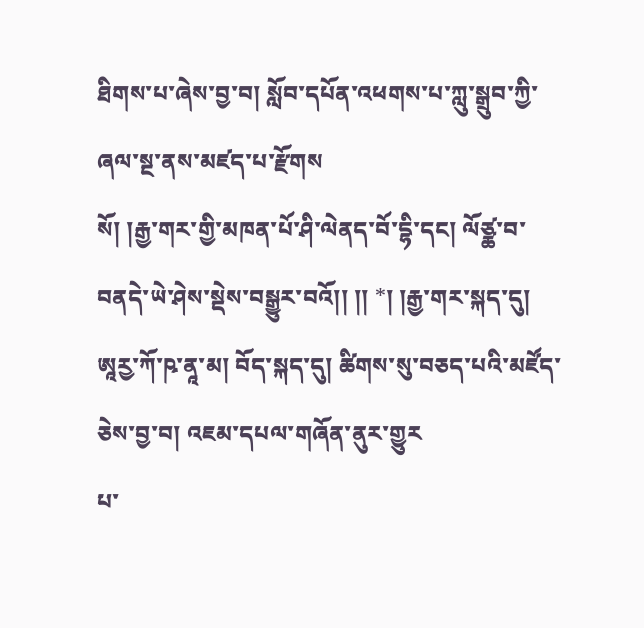ཐིགས་པ་ཞེས་བྱ་བ། སློབ་དཔོན་འཕགས་པ་ཀླུ་སྒྲུབ་ཀྱི་ཞལ་སྔ་ནས་མཛད་པ་རྫོགས
སོ། །རྒྱ་གར་གྱི་མཁན་པོ་ཤི་ལེནད་བོ་དྷི་དང། ལོཙྪ་བ་བནདེ་ཡེ་ཤེས་སྡེས་བསྒྱུར་བའོ།། །། *། །རྒྱ་གར་སྐད་དུ། ཨཱརྱ་ཀོ་ཥ་ནཱ་མ། བོད་སྐད་དུ། ཚིགས་སུ་བཅད་པའི་མཛོད་ཅེས་བྱ་བ། འཇམ་དཔལ་གཞོན་ནུར་གྱུར
པ་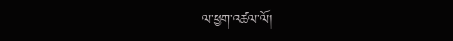ལ་ཕྱག་འཚལ་ལོ།